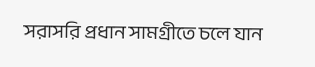সরাসরি প্রধান সামগ্রীতে চলে যান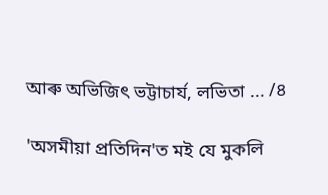আৰু অভিজিৎ ভট্টাচাৰ্য, লভিতা ... /৪

'অসমীয়া প্ৰতিদিন'ত মই যে মুকলি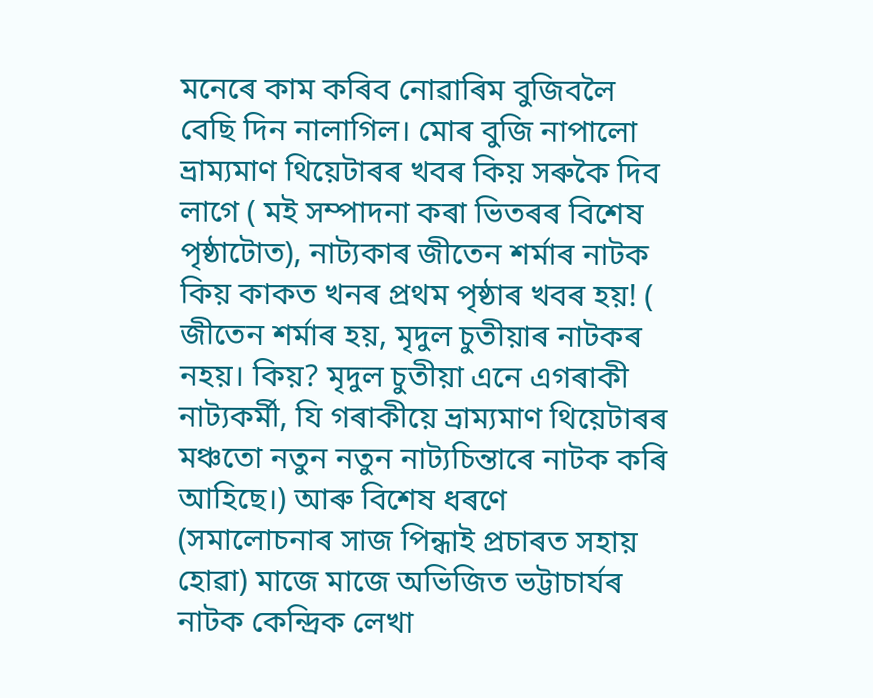মনেৰে কাম কৰিব নোৱাৰিম বুজিবলৈ বেছি দিন নালাগিল। মোৰ বুজি নাপালো ভ্ৰাম্যমাণ থিয়েটাৰৰ খবৰ কিয় সৰুকৈ দিব লাগে ( মই সম্পাদনা কৰা ভিতৰৰ বিশেষ পৃষ্ঠাটোত), নাট্যকাৰ জীতেন শৰ্মাৰ নাটক কিয় কাকত খনৰ প্ৰথম পৃষ্ঠাৰ খবৰ হয়! ( জীতেন শৰ্মাৰ হয়, মৃদুল চুতীয়াৰ নাটকৰ নহয়। কিয়? মৃদুল চুতীয়া এনে এগৰাকী নাট্যকৰ্মী, যি গৰাকীয়ে ভ্ৰাম্যমাণ থিয়েটাৰৰ মঞ্চতো নতুন নতুন নাট্যচিন্তাৰে নাটক কৰি আহিছে।) আৰু বিশেষ ধৰণে (সমালোচনাৰ সাজ পিন্ধাই প্ৰচাৰত সহায় হোৱা) মাজে মাজে অভিজিত ভট্টাচাৰ্যৰ নাটক কেন্দ্ৰিক লেখা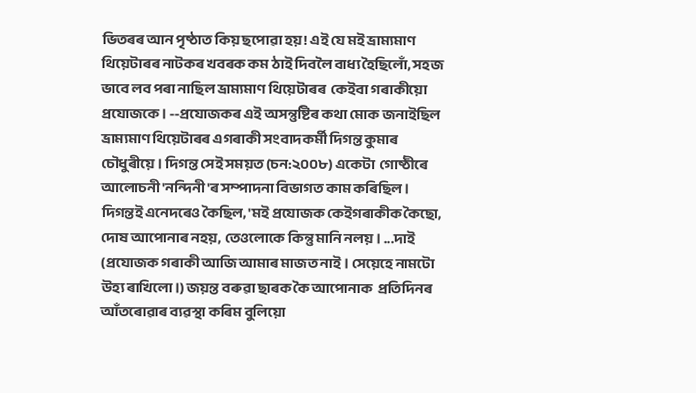ভিতৰৰ আন পৃষ্ঠাত কিয় ছপোৱা হয়! এই যে মই ভ্ৰাম্যমাণ থিয়েটাৰৰ নাটকৰ খবৰক কম ঠাই দিবলৈ বাধ্য হৈছিলোঁ, সহজ ভাবে লব পৰা নাছিল ভ্ৰাম্যমাণ থিয়েটাৰৰ  কেইবা গৰাকীয়ো প্ৰযোজকে। --প্ৰযোজকৰ এই অসন্তুষ্টিৰ কথা মোক জনাইছিল ভ্ৰাম্যমাণ থিয়েটাৰৰ এগৰাকী সংবাদকৰ্মী দিগন্ত কুমাৰ চৌধুৰীয়ে। দিগন্ত সেই সময়ত (চন:২০০৮) একেটা  গোষ্ঠীৰে আলোচনী 'নন্দিনী'ৰ সম্পাদনা বিভাগত কাম কৰিছিল। দিগন্তই এনেদৰেও কৈছিল, 'মই প্ৰযোজক কেইগৰাকীক কৈছো, দোষ আপোনাৰ নহয়, তেওলোকে কিন্তু মানি নলয়। ...দাই (প্ৰযোজক গৰাকী আজি আমাৰ মাজত নাই। সেয়েহে নামটো উহ্য ৰাখিলো।) জয়ন্ত বৰুৱা ছাৰক কৈ আপোনাক  প্ৰতিদিনৰ আঁতৰোৱাৰ ব্যৱস্থা কৰিম বুলিয়ো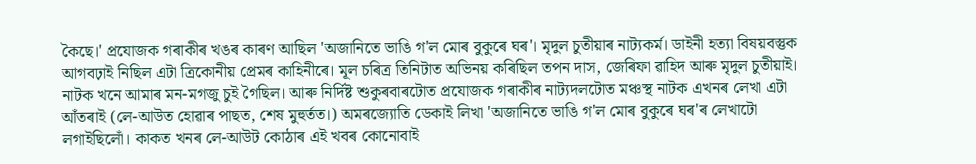কৈছে।' প্ৰযোজক গৰাকীৰ খঙৰ কাৰণ আছিল 'অজানিতে ভাঙি গ'ল মোৰ বুকুৰে ঘৰ'। মৃদুল চুতীয়াৰ নাট্যকৰ্ম। ডাইনী হত্যা বিষয়বস্তুক আগবঢ়াই নিছিল এটা ত্ৰিকোনীয় প্ৰেমৰ কাহিনীৰে। মূল চৰিত্ৰ তিনিটাত অভিনয় কৰিছিল তপন দাস, জেৰিফা ৱাহিদ আৰু মৃদুল চুতীয়াই। নাটক খনে আমাৰ মন-মগজু চুই গৈছিল। আৰু নিৰ্দিষ্ট শুকুৰবাৰটোত প্ৰযোজক গৰাকীৰ নাট্যদলটোত মঞ্চস্থ নাটক এখনৰ লেখা এটা আঁতৰাই (লে-আউত হোৱাৰ পাছত, শেষ মুহুৰ্তত।) অমৰজ্যোতি ডেকাই লিখা 'অজানিতে ভাঙি গ'ল মোৰ বুকুৰে ঘৰ'ৰ লেখাটো লগাইছিলোঁ। কাকত খনৰ লে-আউট কোঠাৰ এই খবৰ কোনোবাই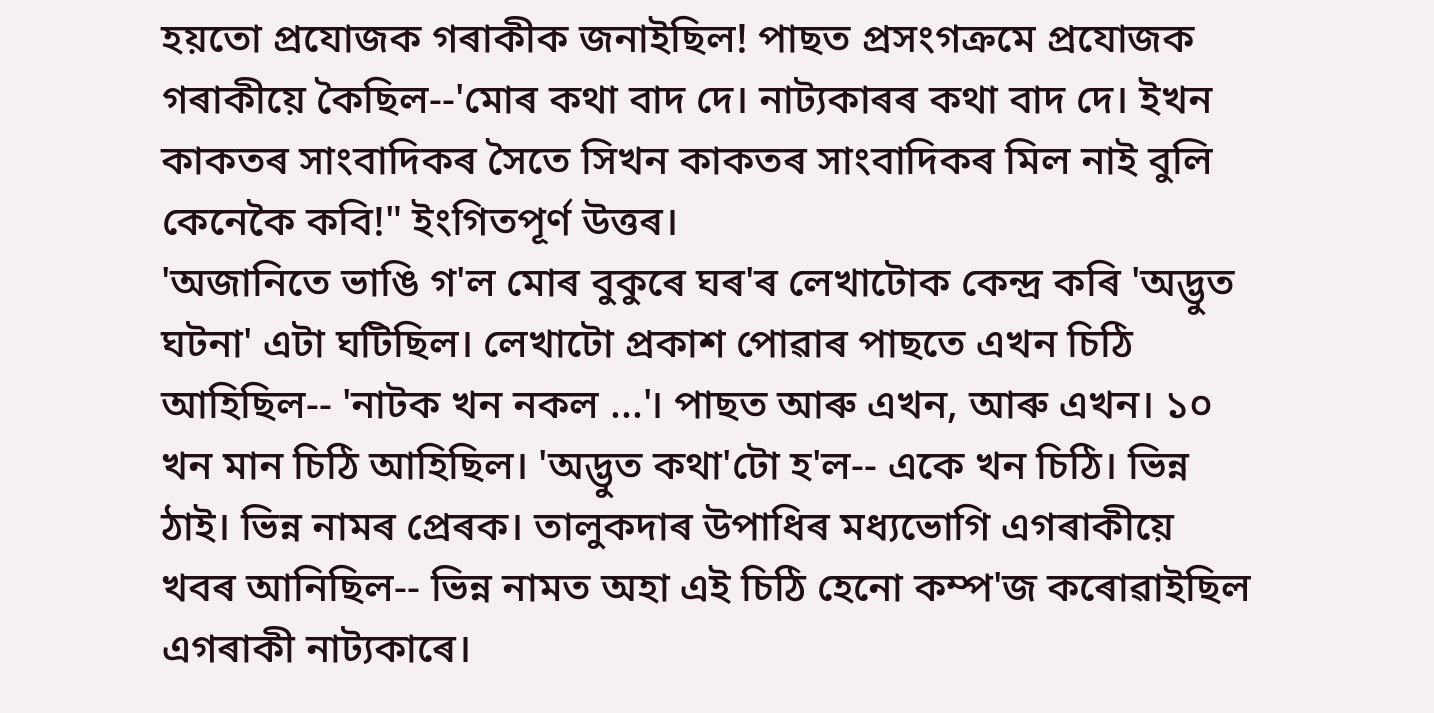হয়তো প্ৰযোজক গৰাকীক জনাইছিল! পাছত প্ৰসংগক্ৰমে প্ৰযোজক গৰাকীয়ে কৈছিল--'মোৰ কথা বাদ দে। নাট্যকাৰৰ কথা বাদ দে। ইখন কাকতৰ সাংবাদিকৰ সৈতে সিখন কাকতৰ সাংবাদিকৰ মিল নাই বুলি কেনেকৈ কবি!" ইংগিতপূৰ্ণ উত্তৰ।
'অজানিতে ভাঙি গ'ল মোৰ বুকুৰে ঘৰ'ৰ লেখাটোক কেন্দ্ৰ কৰি 'অদ্ভুত ঘটনা' এটা ঘটিছিল। লেখাটো প্ৰকাশ পোৱাৰ পাছতে এখন চিঠি আহিছিল-- 'নাটক খন নকল ...'। পাছত আৰু এখন, আৰু এখন। ১০ খন মান চিঠি আহিছিল। 'অদ্ভুত কথা'টো হ'ল-- একে খন চিঠি। ভিন্ন ঠাই। ভিন্ন নামৰ প্ৰেৰক। তালুকদাৰ উপাধিৰ মধ্যভোগি এগৰাকীয়ে খবৰ আনিছিল-- ভিন্ন নামত অহা এই চিঠি হেনো কম্প'জ কৰোৱাইছিল এগৰাকী নাট্যকাৰে।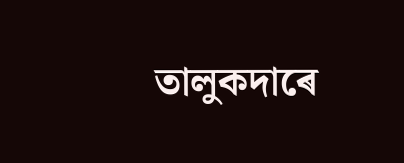তালুকদাৰে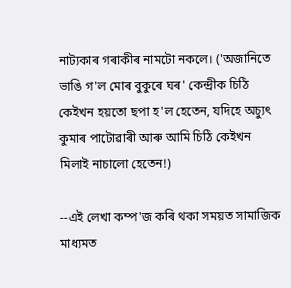নাট্যকাৰ গৰাকীৰ নামটো নকলে। ('অজানিতে ভাঙি গ'ল মোৰ বুকুৰে ঘৰ' কেন্দ্ৰীক চিঠি কেইখন হয়তো ছপা হ'ল হেতেন, যদিহে অচ্যুৎ কুমাৰ পাটোৱাৰী আৰু আমি চিঠি কেইখন মিলাই নাচালো হেতেন!)

--এই লেখা কম্প'জ কৰি থকা সময়ত সামাজিক মাধ্যমত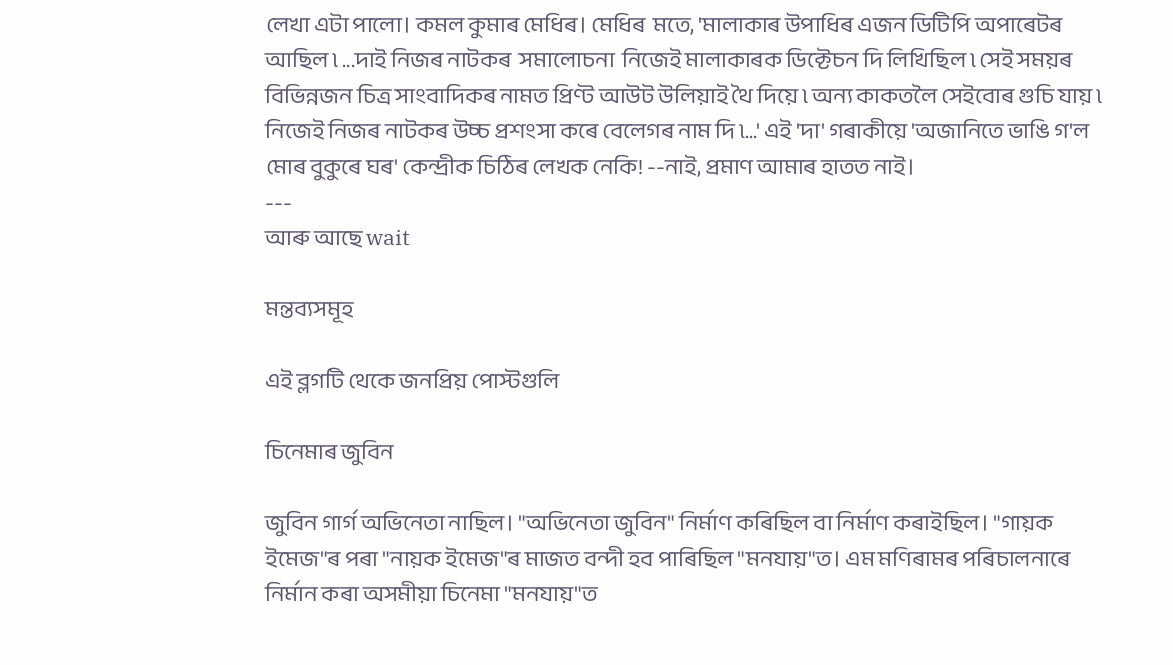লেখা এটা পালো। কমল কুমাৰ মেধিৰ। মেধিৰ  মতে, 'মালাকাৰ উপাধিৰ এজন ডিটিপি অপাৰেটৰ আছিল ৷ ...দাই নিজৰ নাটকৰ  সমালোচনা  নিজেই মালাকাৰক ডিক্টেচন দি লিখিছিল ৷ সেই সময়ৰ বিভিন্নজন চিত্ৰ সাংবাদিকৰ নামত প্ৰিণ্ট আউট উলিয়াই থৈ দিয়ে ৷ অন্য কাকতলৈ সেইবোৰ গুচি যায় ৷ নিজেই নিজৰ নাটকৰ উচ্চ প্ৰশংসা কৰে বেলেগৰ নাম দি ৷...' এই 'দা' গৰাকীয়ে 'অজানিতে ভাঙি গ'ল মোৰ বুকুৰে ঘৰ' কেন্দ্ৰীক চিঠিৰ লেখক নেকি! --নাই, প্ৰমাণ আমাৰ হাতত নাই।
---
আৰু আছে wait

মন্তব্যসমূহ

এই ব্লগটি থেকে জনপ্রিয় পোস্টগুলি

চিনেমাৰ জুবিন

জুবিন গাৰ্গ অভিনেতা নাছিল। "অভিনেতা জুবিন" নিৰ্মাণ কৰিছিল বা নিৰ্মাণ কৰাইছিল। "গায়ক ইমেজ"ৰ পৰা "নায়ক ইমেজ"ৰ মাজত বন্দী হব পাৰিছিল "মনযায়"ত। এম মণিৰামৰ পৰিচালনাৰে নিৰ্মান কৰা অসমীয়া চিনেমা "মনযায়"ত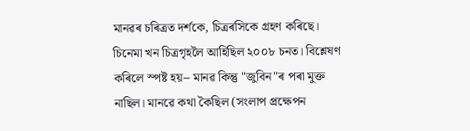মানৱৰ চৰিত্ৰত দৰ্শকে, চিত্ৰৰসিকে গ্ৰহণ কৰিছে। চিনেমা খন চিত্ৰগৃহলৈ আহিছিল ২০০৮ চনত। বিশ্লেষণ কৰিলে স্পষ্ট হয়-- মানৱ কিন্তু "জুবিন"ৰ পৰা মুক্ত নাছিল। মানৱে কথা কৈছিল (সংলাপ প্ৰক্ষেপন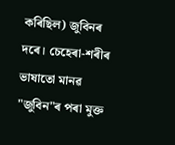কৰিছিল) জুবিনৰ দৰে। চেহেৰা-শৰীৰ ভাষাতো মানৱ "জুবিন"ৰ পৰা মুক্ত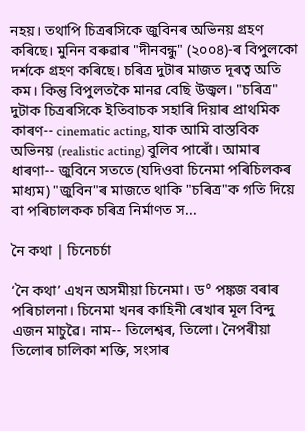নহয়। তথাপি চিত্ৰৰসিকে জুবিনৰ অভিনয় গ্ৰহণ কৰিছে। মুনিন বৰুৱাৰ "দীনবন্ধু" (২০০৪)-ৰ বিপুলকো দৰ্শকে গ্ৰহণ কৰিছে। চৰিত্ৰ দুটাৰ মাজত দূৰত্ব অতি কম। কিন্তু বিপুলতকৈ মানৱ বেছি উজ্বল। "চৰিত্ৰ" দুটাক চিত্ৰৰসিকে ইতিবাচক সহাৰি দিয়াৰ প্ৰাথমিক কাৰণ-- cinematic acting, যাক আমি বাস্তবিক অভিনয় (realistic acting) বুলিব পাৰোঁ। আমাৰ ধাৰণা-- জুবিনে সততে (যদিওবা চিনেমা পৰিচিলকৰ মাধ্যম) "জুবিন"ৰ মাজতে থাকি "চৰিত্ৰ"ক গতি দিয়ে বা পৰিচালকক চৰিত্ৰ নিৰ্মাণত স...

নৈ কথা | চিনেচৰ্চা

‘নৈ কথা’ এখন অসমীয়া চিনেমা। ড° পঙ্কজ বৰাৰ পৰিচালনা। চিনেমা খনৰ কাহিনী ৰেখাৰ মূল বিন্দু এজন মাচুৱৈ। নাম-- তিলেশ্বৰ, তিলো। নৈপৰীয়া তিলোৰ চালিকা শক্তি, সংসাৰ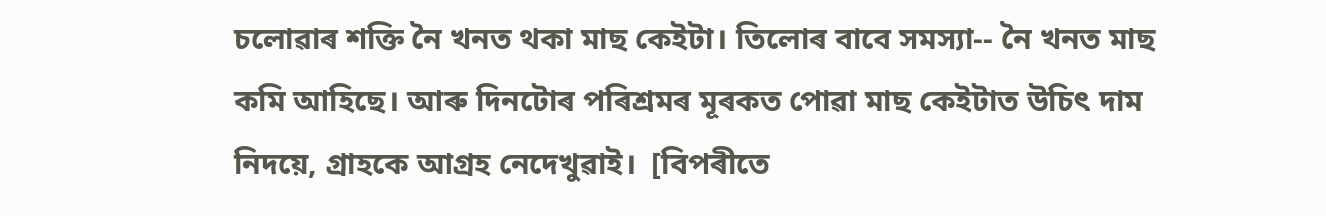চলোৱাৰ শক্তি নৈ খনত থকা মাছ কেইটা। তিলোৰ বাবে সমস্যা-- নৈ খনত মাছ কমি আহিছে। আৰু দিনটোৰ পৰিশ্ৰমৰ মূৰকত পোৱা মাছ কেইটাত উচিৎ দাম নিদয়ে, গ্ৰাহকে আগ্ৰহ নেদেখুৱাই।  [বিপৰীতে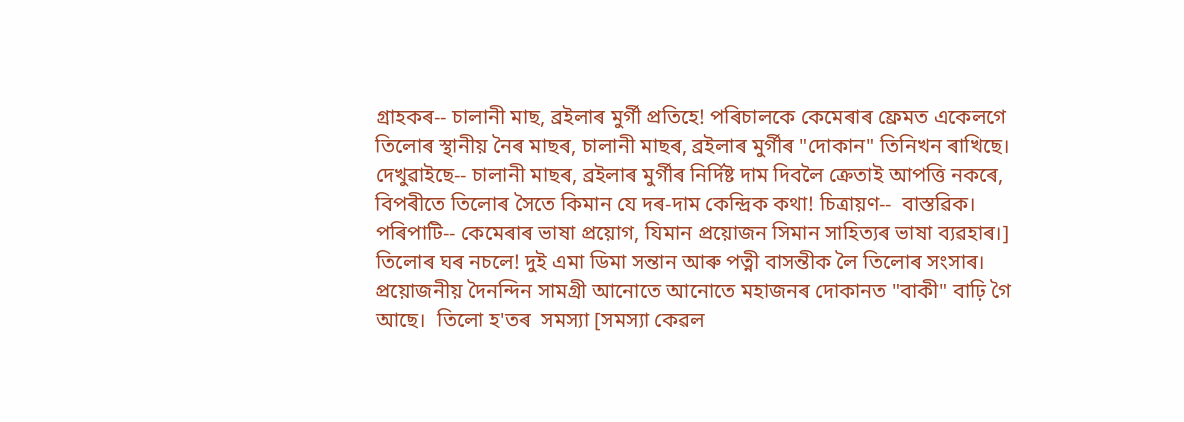গ্ৰাহকৰ-- চালানী মাছ, ব্ৰইলাৰ মুৰ্গী প্ৰতিহে! পৰিচালকে কেমেৰাৰ ফ্ৰেমত একেলগে তিলোৰ স্থানীয় নৈৰ মাছৰ, চালানী মাছৰ, ব্ৰইলাৰ মুৰ্গীৰ "দোকান" তিনিখন ৰাখিছে। দেখুৱাইছে-- চালানী মাছৰ, ব্ৰইলাৰ মুৰ্গীৰ নিৰ্দিষ্ট দাম দিবলৈ ক্ৰেতাই আপত্তি নকৰে, বিপৰীতে তিলোৰ সৈতে কিমান যে দৰ-দাম কেন্দ্ৰিক কথা! চিত্ৰায়ণ--  বাস্তৱিক। পৰিপাটি-- কেমেৰাৰ ভাষা প্ৰয়োগ, যিমান প্ৰয়োজন সিমান সাহিত্যৰ ভাষা ব্যৱহাৰ।]  তিলোৰ ঘৰ নচলে! দুই এমা ডিমা সন্তান আৰু পত্নী বাসন্তীক লৈ তিলোৰ সংসাৰ। প্ৰয়োজনীয় দৈনন্দিন সামগ্ৰী আনোতে আনোতে মহাজনৰ দোকানত "বাকী" বাঢ়ি গৈ আছে।  তিলো হ'তৰ  সমস্যা [সমস্যা কেৱল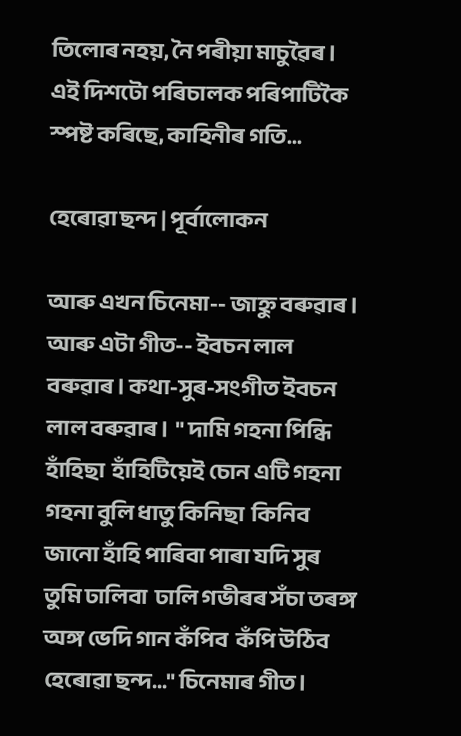তিলোৰ নহয়, নৈ পৰীয়া মাচুৱৈৰ। এই দিশটো পৰিচালক পৰিপাটিকৈ স্পষ্ট কৰিছে, কাহিনীৰ গতি...

হেৰোৱা ছন্দ | পূৰ্বালোকন

আৰু এখন চিনেমা-- জাহ্নু বৰুৱাৰ। আৰু এটা গীত-- ইবচন লাল বৰুৱাৰ। কথা-সুৰ-সংগীত ইবচন লাল বৰুৱাৰ।  " দামি গহনা পিন্ধি হাঁহিছা  হাঁহিটিয়েই চোন এটি গহনা  গহনা বুলি ধাতু কিনিছা  কিনিব জানো হাঁহি পাৰিবা পাৰা যদি সুৰ তুমি ঢালিবা  ঢালি গভীৰৰ সঁচা তৰঙ্গ  অঙ্গ ভেদি গান কঁপিব  কঁপি উঠিব হেৰোৱা ছন্দ..." চিনেমাৰ গীত।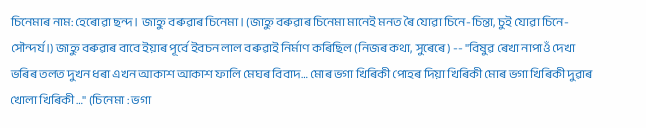চিনেমাৰ নাম: হেৰোৱা ছন্দ।  জাহ্নু বৰুৱাৰ চিনেমা। (জাহ্নু বৰুৱাৰ চিনেমা মানেই মনত ৰৈ যোৱা চিনে-চিন্তা, চুই যোৱা চিনে-সৌন্দৰ্য।) জাহ্নু বৰুৱাৰ বাবে ইয়াৰ পূৰ্বে ইবচন লাল বৰুৱাই নিৰ্মাণ কৰিছিল (নিজৰ কথা, সুৰেৰে) -- "বিষুৱ ৰেখা নাপাওঁ দেখা ভৰিৰ তলত দুখন ধৰা এখন আকাশ আকাশ ফালি মেঘৰ বিবাদ… মোৰ ভগা খিৰিকী পোহৰ দিয়া খিৰিকী মোৰ ভগা খিৰিকী দুৱাৰ খোলা খিৰিকী …" (চিনেমা : ভগা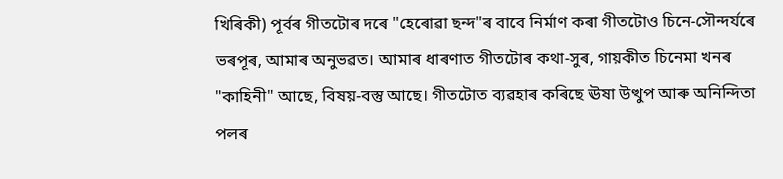খিৰিকী) পূৰ্বৰ গীতটোৰ দৰে "হেৰোৱা ছন্দ"ৰ বাবে নিৰ্মাণ কৰা গীতটোও চিনে-সৌন্দৰ্যৰে ভৰপূৰ, আমাৰ অনুভৱত। আমাৰ ধাৰণাত গীতটোৰ কথা-সুৰ, গায়কীত চিনেমা খনৰ "কাহিনী" আছে, বিষয়-বস্তু আছে। গীতটোত ব্যৱহাৰ কৰিছে ঊষা উত্থুপ আৰু অনিন্দিতা পলৰ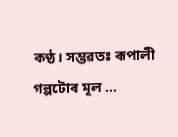কণ্ঠ। সম্ভৱতঃ ৰূপালী গল্পটোৰ মূল ...